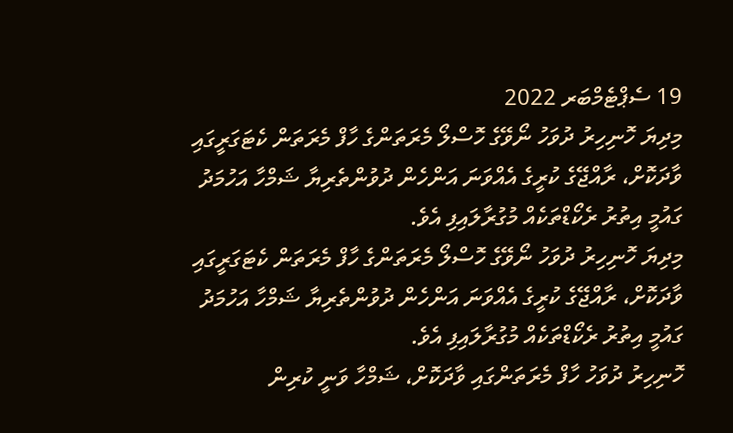19 ސެޕްޓެމްބަރ 2022
މިދިޔަ ހޮނިހިރު ދުވަހު ނޯވޭގެ ހޮސްލޯ މެރަތަންގެ ހާފް މެރަތަން ކެޓަގަރީގައި ވާދަކޮށް، ރާއްޖޭގެ ކުރީގެ އެއްވަނަ އަންހެން ދުވުންތެރިޔާ ޝަމްހާ އަހުމަދު ގައުމީ އިތުރު ރެކޯޑްތަކެއް މުގުރާލައިފި އެވެ.
މިދިޔަ ހޮނިހިރު ދުވަހު ނޯވޭގެ ހޮސްލޯ މެރަތަންގެ ހާފް މެރަތަން ކެޓަގަރީގައި ވާދަކޮށް، ރާއްޖޭގެ ކުރީގެ އެއްވަނަ އަންހެން ދުވުންތެރިޔާ ޝަމްހާ އަހުމަދު ގައުމީ އިތުރު ރެކޯޑްތަކެއް މުގުރާލައިފި އެވެ.
ހޮނިހިރު ދުވަހު ހާފް މެރަތަންގައި ވާދަކޮށް، ޝަމްހާ ވަނީ ކުރިން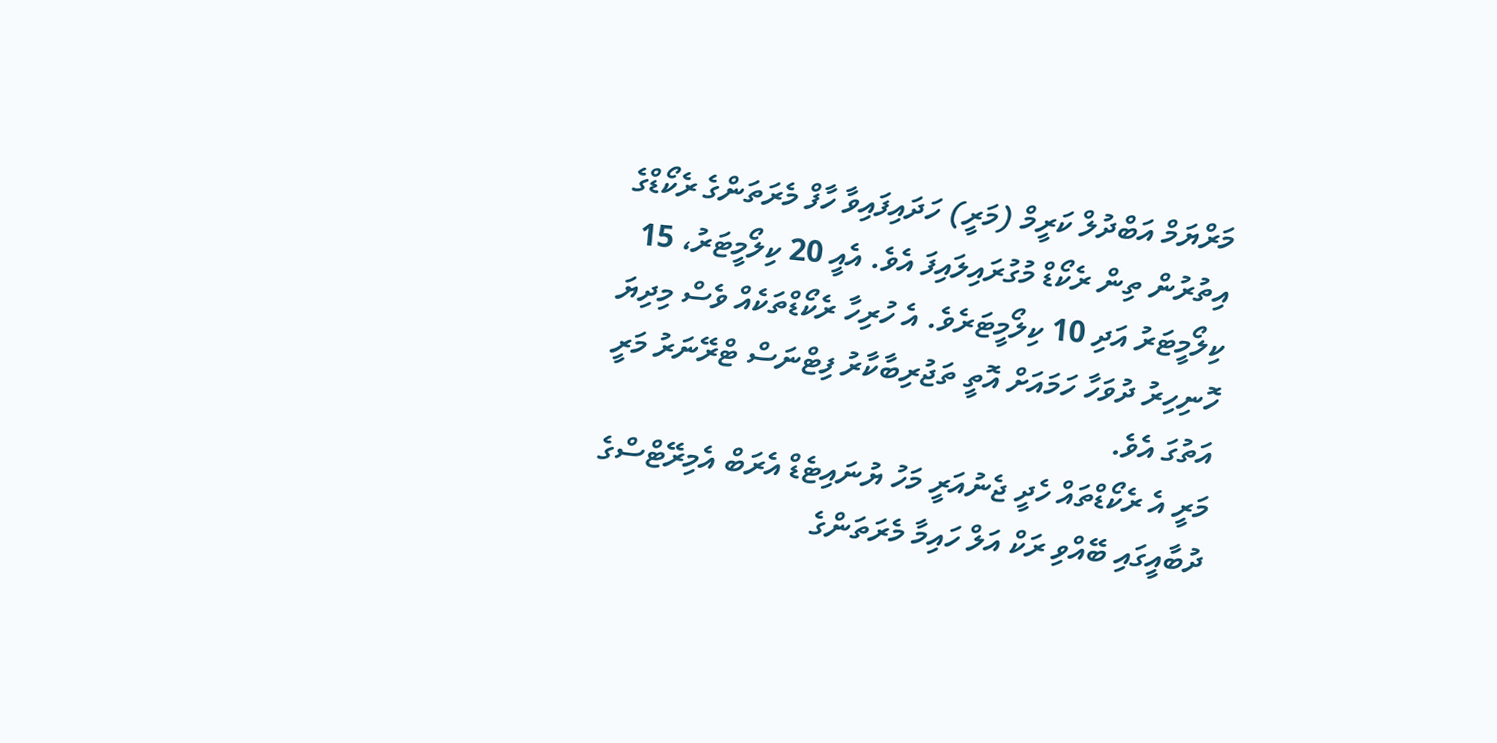މަރްޔަމް އަބްދުލް ކަރީމް (މަރީ) ހަދައިފައިވާ ހާފް މެރަތަންގެ ރެކޯޑްގެ އިތުރުން ތިން ރެކޯޑް މުގުރައިލައިފަ އެވެ. އެއީ 20 ކިލޯމީޓަރު، 15 ކިލޯމީޓަރު އަދި 10 ކިލޯމީޓަރެވެ. އެ ހުރިހާ ރެކޯޑްތަކެއް ވެސް މިދިޔަ ހޮނިހިރު ދުވަހާ ހަމައަށް އޮތީ ތަޖުރިބާކާރު ފިޓްނަސް ޓްރޭނަރު މަރީ އަތުގަ އެވެ.
މަރީ އެ ރެކޯޑްތައް ހެދީ ޖެނުއަރީ މަހު ޔުނައިޓެޑް އެރަބް އެމިރޭޓްސްގެ ދުބާއީގައި ބޭއްވި ރަކް އަލް ހައިމާ މެރަތަންގެ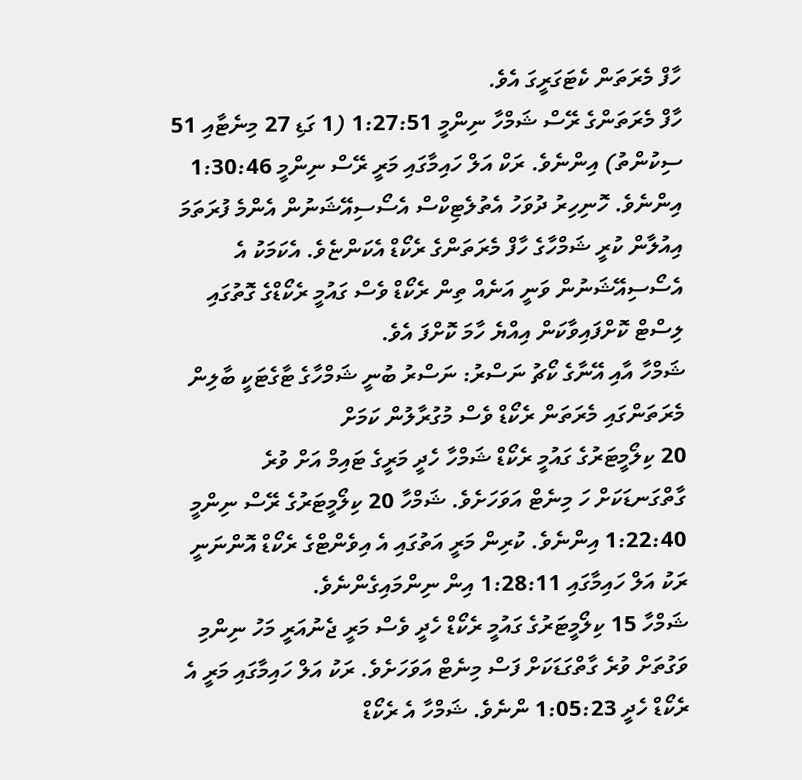ހާފް މެރަތަން ކެޓަގަރީގަ އެވެ.
ހާފް މެރަތަންގެ ރޭސް ޝަމްހާ ނިންމީ 1:27:51 (1 ގަޑި 27 މިނެޓާއި 51 ސިކުންތު) އިންނެވެ. ރަކް އަލް ހައިމާގައި މަރީ ރޭސް ނިންމީ 1:30:46 އިންނެވެ. ހޮނިހިރު ދުވަހު އެތުލެޓިކްސް އެސޯސިއޭޝަނުން އެންމެ ފުރަތަމަ އިއުލާން ކުރީ ޝަމްހާގެ ހާފް މެރަތަންގެ ރެކޯޑް އެކަންޏެވެ. އެކަމަކު އެ އެސޯސިއޭޝަނުން ވަނީ އަނެއް ތިން ރެކޯޑް ވެސް ގައުމީ ރެކޯޑްގެ ގޮތުގައި ލިސްޓް ކޮށްފައިވާކަން އިއްޔެ ހާމަ ކޮށްފަ އެވެ.
ޝަމްހާ އާއި އޭނާގެ ކޯޗު ނަސްރު: ނަސްރު ބުނީ ޝަމްހާގެ ޓާގެޓަކީ ބާލިން މެރަތަންގައި މެރަތަން ރެކޯޑް ވެސް މުގުރާލުން ކަމަށް
20 ކިލޯމީޓަރުގެ ގައުމީ ރެކޯޑް ޝަމްހާ ހެދީ މަރީގެ ޓައިމް އަށް ވުރެ ގާތްގަނޑަކަށް ހަ މިނެޓް އަވަހަށެވެ. ޝަމްހާ 20 ކިލޯމީޓަރުގެ ރޭސް ނިންމީ 1:22:40 އިންނެވެ. ކުރިން މަރީ އަތުގައި އެ އިވެންޓްގެ ރެކޯޑް އޮންނަނީ ރަކު އަލް ހައިމާގައި 1:28:11 އިން ނިންމައިގެންނެވެ.
ޝަމްހާ 15 ކިލޯމީޓަރުގެ ގައުމީ ރެކޯޑް ހެދީ ވެސް މަރީ ޖެނުއަރީ މަހު ނިންމި ވަގުތަށް ވުރެ ގާތްގަޑަކަށް ފަސް މިނެޓް އަވަހަށެވެ. ރަކު އަލް ހައިމާގައި މަރީ އެ ރެކޯޑް ހެދީ 1:05:23 ންނެވެ. ޝަމްހާ އެ ރެކޯޑް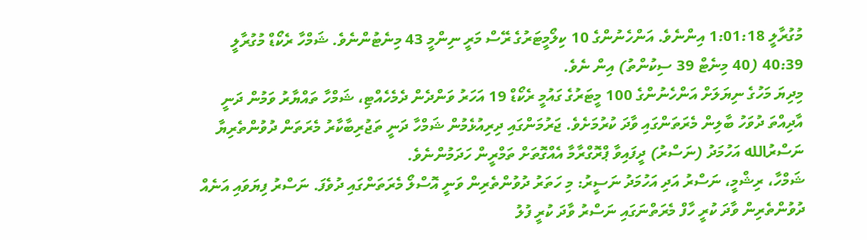މުގުރާލީ 1:01:18 އިންނެވެ. އަންހެނުންގެ 10 ކިލޯމީޓަރުގެ ރޭސް މަރީ ނިންމީ 43 މިނެޓުންނެވެ. ޝަމްހާ ރެކޯޑް މުގުރާލީ 40:39 (40 މިނެޓް 39 ސިކުންތު) އިން ނެވެ.
މިދިޔަ މަހުގެ ނިޔަލަށް އަންހެނުންގެ 100 މީޓަރުގެ ގައުމީ ރެކޯޑް 19 އަހަރު ވަންދެން ދެމެހެއްޓި، ޝަމްހާ ތައްޔާރު ވަމުން ދަނީ އާދިއްތަ ދުވަހު ބާލިން މެރަތަންގައި ވާދަ ކުރުމަށެވެ. ޖަރުމަންގައި ދިރިއުޅެމުން ޝަމްހާ ދަނީ ތަޖުރިބާކާރު މެރަތަން ދުވުންތެރިޔާ ނަސްރުالله އަހުމަދު (ނަސްރު) ދީފައިވާ ޕްރޮގްރާމާ އެއްގޮތަށް ތަމްރީން ހަދަމުންނެވެ.
ޝަމްހާ، ރިޝްމީ، ނަސްރު އަދި އަހުމަދު ނަސީރު: މި ހަތަރު ދުވުންތެރިން ވަނީ އޮސްލޯ މެރަތަންގައި ދުވެފަ. ނަސްރު ފިޔަވައި އަނެއް ދުވުންތެރިން ވާދަ ކުރީ ހާފް މެރަތްނަގައި ނަސްރު ވާދަ ކުރީ ފުލު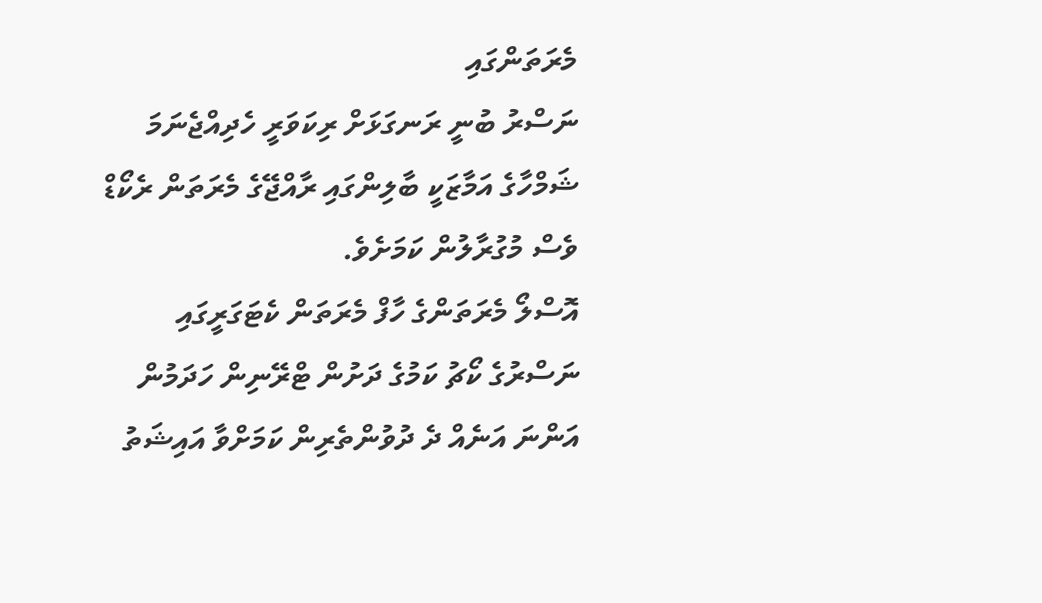މެރަތަންގައި
ނަސްރު ބުނީ ރަނގަޅަށް ރިކަވަރީ ހެދިއްޖެނަމަ ޝަމްހާގެ އަމާޒަކީ ބާލިންގައި ރާއްޖޭގެ މެރަތަން ރެކޯޑް ވެސް މުގުރާލުން ކަމަށެވެ.
އޮސްލޯ މެރަތަންގެ ހާފް މެރަތަން ކެޓަގަރީގައި ނަސްރުގެ ކޯޗު ކަމުގެ ދަށުން ޓްރޭނިން ހަދަމުން އަންނަ އަނެއް ދެ ދުވުންތެރިން ކަމަށްވާ އައިޝަތު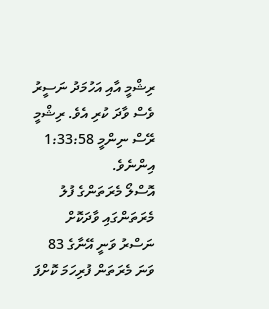ރިޝްމީ އާއި އަހުމަދު ނަސީރު ވެސް ވާދަ ކުރި އެވެ. ރިޝްމީ ރޭސް ނިންމީ 1:33:58 އިންނެވެ.
އޮސްލޯ މެރަތަންގެ ފުލު މެރަތަންގައި ވާދަކޮށް ނަސްރު ވަނީ އޭނާގެ 83 ވަނަ މެރަތަން ފުރިހަމަ ކޮށްފަ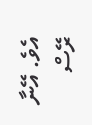އެވެ. އޭނާ ރޭސް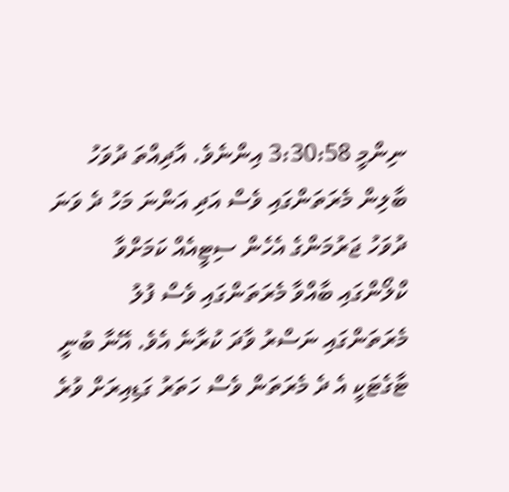ނިންމީ 3:30:58 އިންނެވެ. އާދިއްތަ ދުވަހު ބާލިން މެރަތަންގައި ވެސް އަދި އަންނަ މަހު ދެ ވަނަ ދުވަހު ޖަރުމަންގެ އެހެން ސިޓީއެއް ކަމަށްވާ ކްލޯންގައި ބާއްވާ މެރަތަންގައި ވެސް ފުލު މެރަތަންގައި ނަސްރު ވާދަ ކުރާނެ އެވެ. އޭނާ ބުނީ ޓާގެޓަކީ އެ ދެ މެރަތަން ވެސް ހަތަރު ގަޑިއިރަށް ވުރެ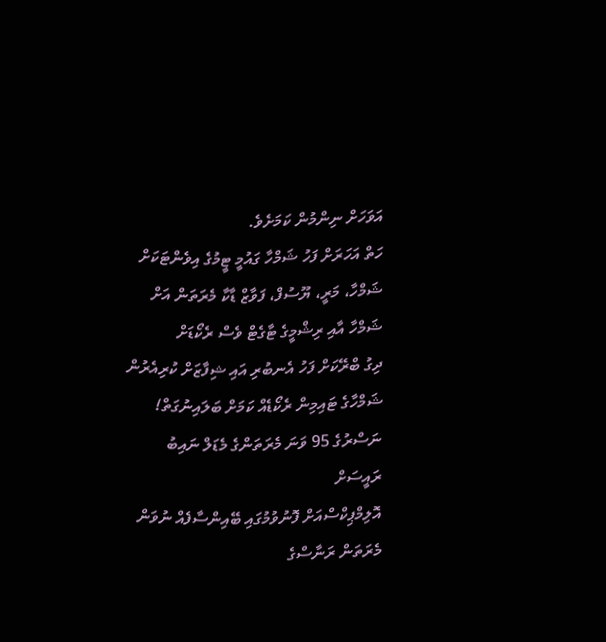އަވަހަށް ނިންމުން ކަމަށެވެ.
ހަތް އަހަރަށް ފަހު ޝަމްހާ ގައުމީ ޓީމުގެ އިވެންޓަކަށް
ޝަމްހާ، މަރީ، ޔޫސުފް، ފަވާޒް ޑާކާ މެރަތަން އަށް
ޝަމްހާ އާއި ރިޝްމީގެ ޓާގެޓް ވެސް ރެކޯޑަށް
ދިގު ބްރޭކަށް ފަހު އެނބުރި އައި ޝިފާޒަށް ކުރިއެރުން
ޝަމްހާގެ ޓައިމިން ރެކޯޑެއް ކަމަށް ބަލައިނުގަތް!
ނަސްރުގެ 95 ވަނަ މެރަތަންގެ މެޑަލް ނައިބު ރައީސަށް
އޮލިމްޕިކްސްއަށް ފޮނުވުމުގައި ބޭއިންސާފެއް ނުވަން
މެރަތަން ރަނާސްގެ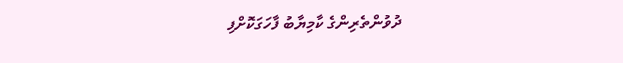ދުވުންތެރިންގެ ކާމިޔާބު ފާހަގަކޮށްފި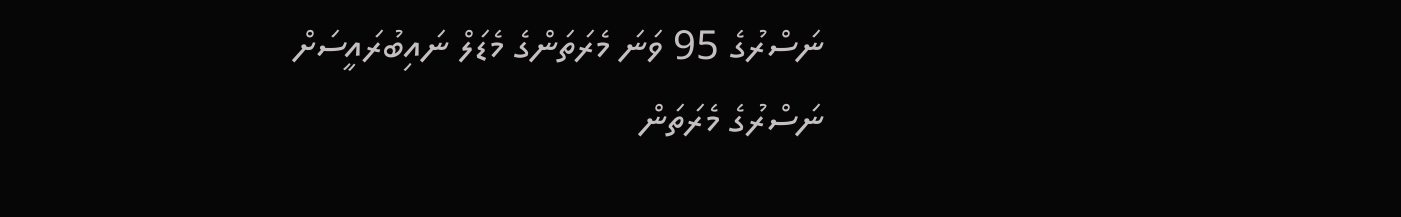ނަސްރުގެ 95 ވަނަ މެރަތަންގެ މެޑަލް ނައިބުރައީސަށް
ނަސްރުގެ މެރަތަން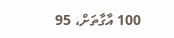100 އާގާތަށް، 95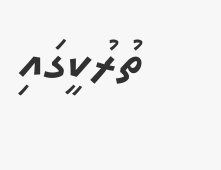ތުރުކީގައި